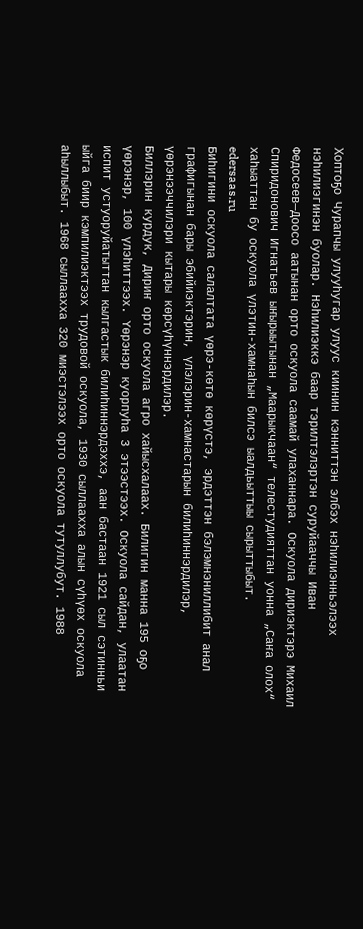Хоптоҕо Чурапчы улууһугар улуус киинин кэнниттэн элбэх нэһилиэнньэлээх нэһилиэгинэн буолар. Нэһилиэккэ баар тэрилтэлэртэн суруйааччы Иван Федосеев—Доосо аатынан орто оскуола саамай улаханнара. Оскуола дириэктэрэ Михаил Спиридонович Игнатьев ыҥырыытынан „Маарыкчаан“ телестудияттан уонна „Саҥа олох“ хаһыаттан бу оскуола үлэтин-хамнаһын билсэ ыалдьыттыы сырыттыбыт.
edersaas.ru
Биһигини оскуола салалтата үөрэ-көтө көрүстэ, эрдэттэн бэлэмнэниллибит анал графигынан бары эбийиэктэрин, үлэлэрин-хамнастарын билиһиннэрдилэр, үөрэнээччилэри кытары көрсүһүннэрдилэр.
Биллэрин курдук, Дириҥ орто оскуола агро хайысхалаах. Билигин манна 195 оҕо үөрэнэр, 100 үлэһиттээх. Үөрэнэр куорпуһа 3 этээстээх. Оскуола сайдан, улаатан испит устуоруйатыттан кылгастык билиһиннэрдэххэ, аан бастаан 1921 сыл сэтинньи ыйга биир кэмпилиэктээх трудовой оскуола, 1930 сыллаахха алын сүһүөх оскуола аһыллыбыт. 1968 сыллаахха 320 миэстэлээх орто оскуола тутуллубут. 1988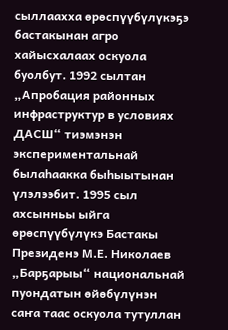сыллаахха өрөспүүбүлүкэҕэ бастакынан агро хайысхалаах оскуола буолбут. 1992 сылтан „Апробация районных инфраструктур в условиях ДАСШ“ тиэмэнэн экспериментальнай былаһаакка быһыытынан үлэлээбит. 1995 сыл ахсынньы ыйга өрөспүүбүлүкэ Бастакы Президенэ М.Е. Николаев „Барҕарыы“ национальнай пуондатын өйөбүлүнэн саҥа таас оскуола тутуллан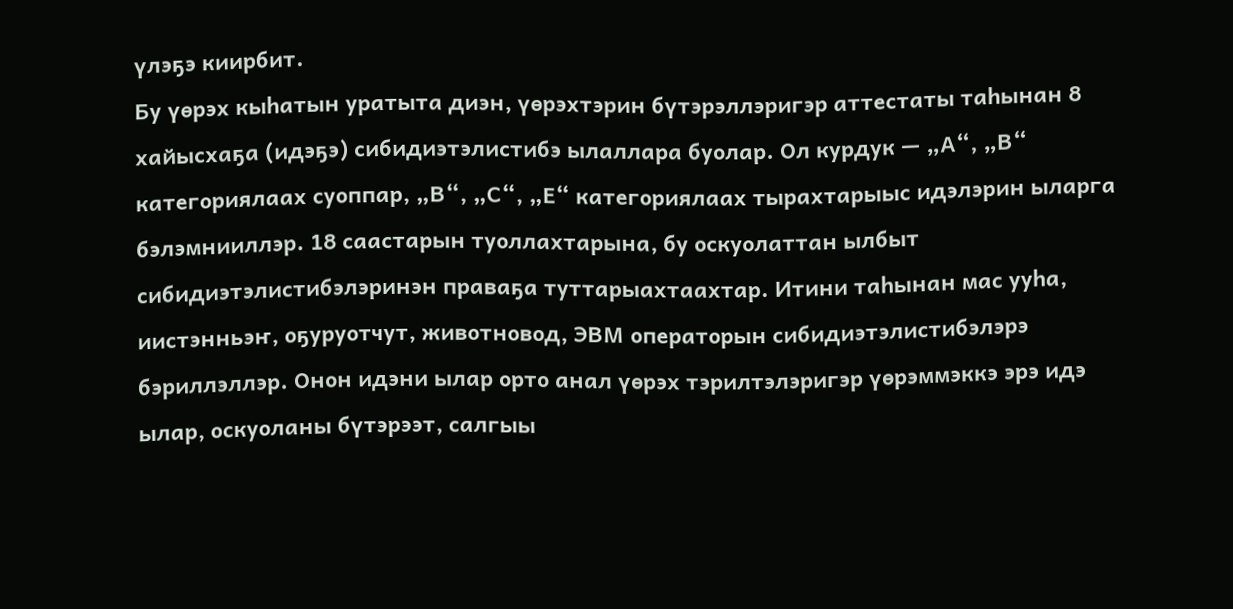үлэҕэ киирбит.
Бу үөрэх кыһатын уратыта диэн, үөрэхтэрин бүтэрэллэригэр аттестаты таһынан 8 хайысхаҕа (идэҕэ) сибидиэтэлистибэ ылаллара буолар. Ол курдук — „А“, „В“ категориялаах суоппар, „В“, „С“, „Е“ категориялаах тырахтарыыс идэлэрин ыларга бэлэмнииллэр. 18 саастарын туоллахтарына, бу оскуолаттан ылбыт сибидиэтэлистибэлэринэн праваҕа туттарыахтаахтар. Итини таһынан мас ууһа, иистэнньэҥ, оҕуруотчут, животновод, ЭВМ операторын сибидиэтэлистибэлэрэ бэриллэллэр. Онон идэни ылар орто анал үөрэх тэрилтэлэригэр үөрэммэккэ эрэ идэ ылар, оскуоланы бүтэрээт, салгыы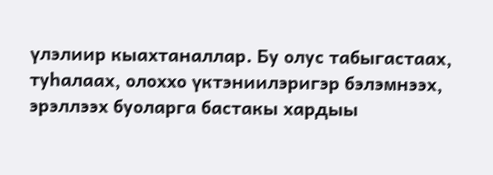үлэлиир кыахтаналлар. Бу олус табыгастаах, туһалаах, олоххо үктэниилэригэр бэлэмнээх, эрэллээх буоларга бастакы хардыы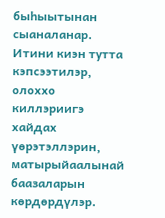быһыытынан сыаналанар. Итини киэн тутта кэпсээтилэр, олоххо киллэриигэ хайдах үөрэтэллэрин, матырыйаалынай баазаларын көрдөрдүлэр.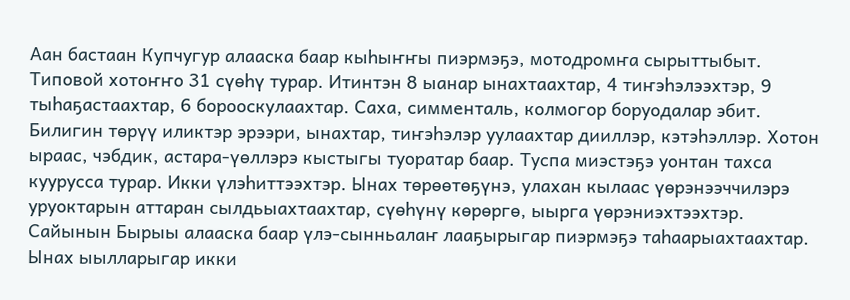Аан бастаан Купчугур алааска баар кыһыҥҥы пиэрмэҕэ, мотодромҥа сырыттыбыт. Типовой хотоҥҥо 31 сүөһү турар. Итинтэн 8 ыанар ынахтаахтар, 4 тиҥэһэлээхтэр, 9 тыһаҕастаахтар, 6 борооскулаахтар. Саха, симменталь, колмогор боруодалар эбит. Билигин төрүү иликтэр эрээри, ынахтар, тиҥэһэлэр уулаахтар дииллэр, кэтэһэллэр. Хотон ыраас, чэбдик, астара-үөллэрэ кыстыгы туоратар баар. Туспа миэстэҕэ уонтан тахса куурусса турар. Икки үлэһиттээхтэр. Ынах төрөөтөҕүнэ, улахан кылаас үөрэнээччилэрэ уруоктарын аттаран сылдьыахтаахтар, сүөһүнү көрөргө, ыырга үөрэниэхтээхтэр. Сайынын Бырыы алааска баар үлэ-сынньалаҥ лааҕырыгар пиэрмэҕэ таһаарыахтаахтар. Ынах ыылларыгар икки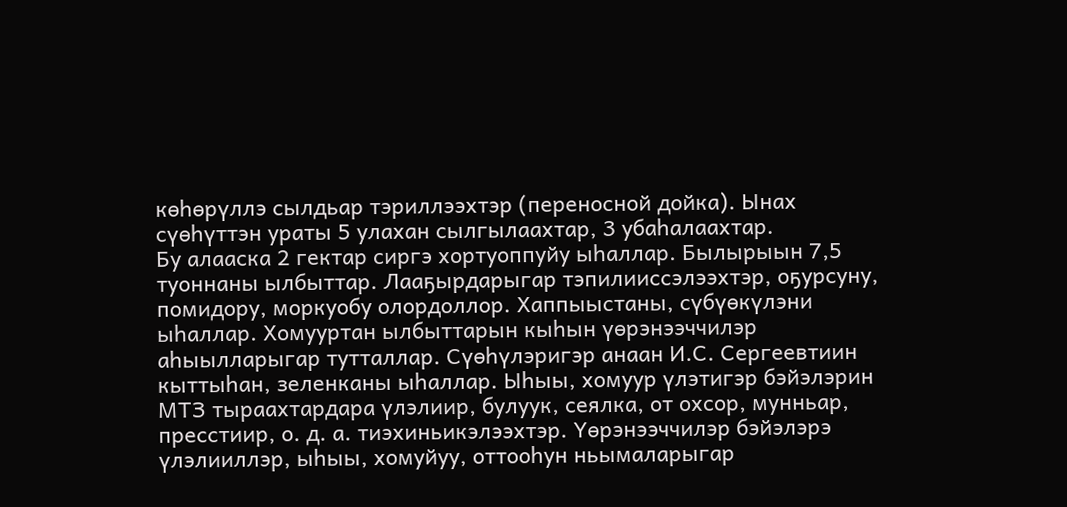көһөрүллэ сылдьар тэриллээхтэр (переносной дойка). Ынах сүөһүттэн ураты 5 улахан сылгылаахтар, 3 убаһалаахтар.
Бу алааска 2 гектар сиргэ хортуоппуйу ыһаллар. Былырыын 7,5 туоннаны ылбыттар. Лааҕырдарыгар тэпилииссэлээхтэр, оҕурсуну, помидору, моркуобу олордоллор. Хаппыыстаны, сүбүөкүлэни ыһаллар. Хомууртан ылбыттарын кыһын үөрэнээччилэр аһыылларыгар тутталлар. Сүөһүлэригэр анаан И.С. Сергеевтиин кыттыһан, зеленканы ыһаллар. Ыһыы, хомуур үлэтигэр бэйэлэрин МТЗ тыраахтардара үлэлиир, булуук, сеялка, от охсор, мунньар, пресстиир, о. д. а. тиэхиньикэлээхтэр. Үөрэнээччилэр бэйэлэрэ үлэлииллэр, ыһыы, хомуйуу, оттооһун ньымаларыгар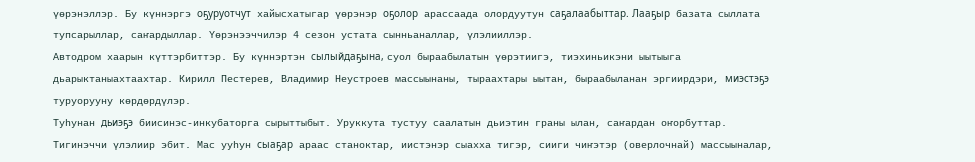үөрэнэллэр. Бу күннэргэ оҕуруотчут хайысхатыгар үөрэнэр оҕолор арассаада олордуутун саҕалаабыттар. Лааҕыр базата сыллата тупсарыллар, саҥардыллар. Үөрэнээччилэр 4 сезон устата сынньаналлар, үлэлииллэр.
Автодром хаарын күттэрбиттэр. Бу күннэртэн сылыйдаҕына, суол быраабылатын үөрэтиигэ, тиэхиньикэни ыытыыга дьарыктаныахтаахтар. Кирилл Пестерев, Владимир Неустроев массыынаны, тыраахтары ыытан, быраабыланан эргиирдэри, миэстэҕэ туруорууну көрдөрдүлэр.
Туһунан дьиэҕэ биисинэс-инкубаторга сырыттыбыт. Уруккута тустуу саалатын дьиэтин граны ылан, саҥардан оҥорбуттар. Тигинэччи үлэлиир эбит. Мас ууһун сыаҕар араас станоктар, иистэнэр сыахха тигэр, сииги чиҥэтэр (оверлочнай) массыыналар,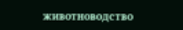животноводство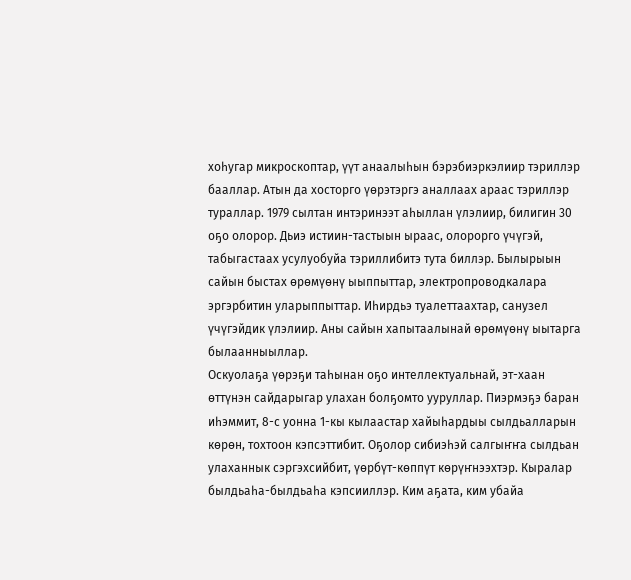хоһугар микроскоптар, үүт анаалыһын бэрэбиэркэлиир тэриллэр бааллар. Атын да хосторго үөрэтэргэ аналлаах араас тэриллэр тураллар. 1979 сылтан интэринээт аһыллан үлэлиир, билигин 30 оҕо олорор. Дьиэ истиин-тастыын ыраас, олорорго үчүгэй, табыгастаах усулуобуйа тэриллибитэ тута биллэр. Былырыын сайын быстах өрөмүөнү ыыппыттар, электропроводкалара эргэрбитин уларыппыттар. Иһирдьэ туалеттаахтар, санузел үчүгэйдик үлэлиир. Аны сайын хапытаалынай өрөмүөнү ыытарга былаанныыллар.
Оскуолаҕа үөрэҕи таһынан оҕо интеллектуальнай, эт-хаан өттүнэн сайдарыгар улахан болҕомто ууруллар. Пиэрмэҕэ баран иһэммит, 8-с уонна 1-кы кылаастар хайыһардыы сылдьалларын көрөн, тохтоон кэпсэттибит. Оҕолор сибиэһэй салгыҥҥа сылдьан улаханнык сэргэхсийбит, үөрбүт-көппүт көрүҥнээхтэр. Кыралар былдьаһа-былдьаһа кэпсииллэр. Ким аҕата, ким убайа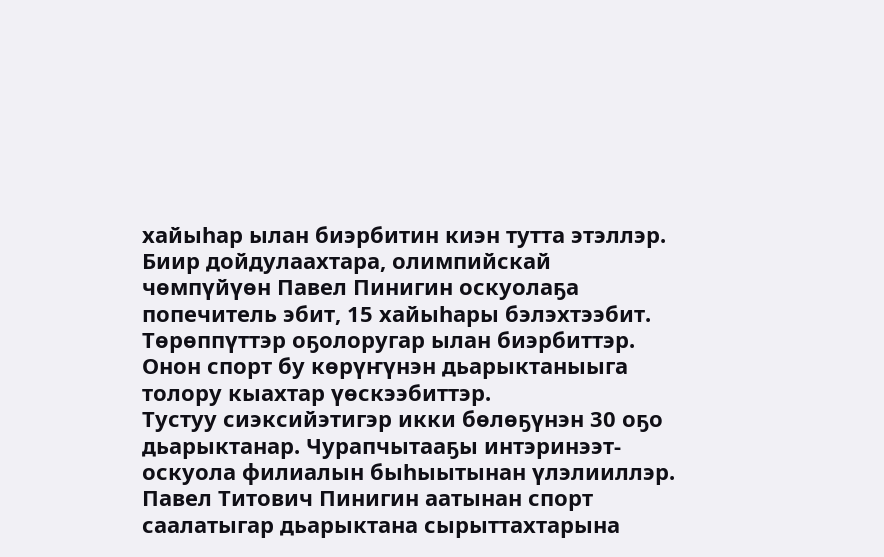хайыһар ылан биэрбитин киэн тутта этэллэр. Биир дойдулаахтара, олимпийскай чөмпүйүөн Павел Пинигин оскуолаҕа попечитель эбит, 15 хайыһары бэлэхтээбит. Төрөппүттэр оҕолоругар ылан биэрбиттэр. Онон спорт бу көрүҥүнэн дьарыктаныыга толору кыахтар үөскээбиттэр.
Тустуу сиэксийэтигэр икки бөлөҕүнэн 30 оҕо дьарыктанар. Чурапчытааҕы интэринээт-оскуола филиалын быһыытынан үлэлииллэр. Павел Титович Пинигин аатынан спорт саалатыгар дьарыктана сырыттахтарына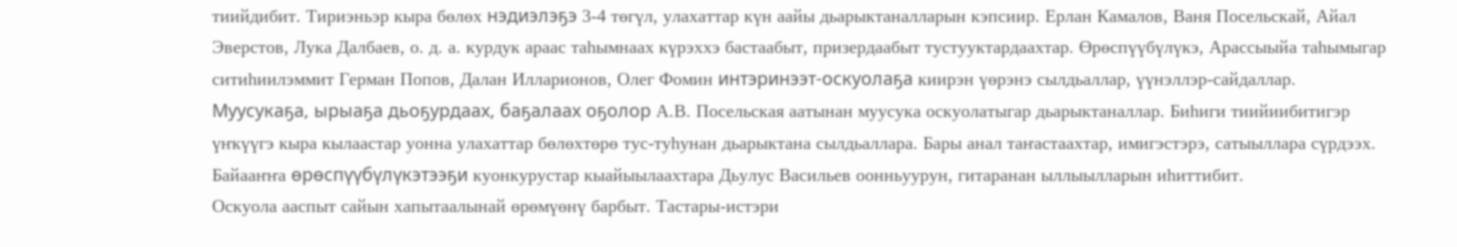тиийдибит. Тириэньэр кыра бөлөх нэдиэлэҕэ 3-4 төгүл, улахаттар күн аайы дьарыктаналларын кэпсиир. Ерлан Камалов, Ваня Посельскай, Айал Эверстов, Лука Далбаев, о. д. а. курдук араас таһымнаах күрэххэ бастаабыт, призердаабыт тустууктардаахтар. Өрөспүүбүлүкэ, Арассыыйа таһымыгар ситиһиилэммит Герман Попов, Далан Илларионов, Олег Фомин интэринээт-оскуолаҕа киирэн үөрэнэ сылдьаллар, үүнэллэр-сайдаллар.
Муусукаҕа, ырыаҕа дьоҕурдаах, баҕалаах оҕолор А.В. Посельская аатынан муусука оскуолатыгар дьарыктаналлар. Биһиги тиийиибитигэр үҥкүүгэ кыра кылаастар уонна улахаттар бөлөхтөрө тус-туһунан дьарыктана сылдьаллара. Бары анал таҥастаахтар, имигэстэрэ, сатыыллара сүрдээх. Байааҥҥа өрөспүүбүлүкэтээҕи куонкурустар кыайыылаахтара Дьулус Васильев оонньуурун, гитаранан ыллыылларын иһиттибит.
Оскуола ааспыт сайын хапытаалынай өрөмүөнү барбыт. Тастары-истэри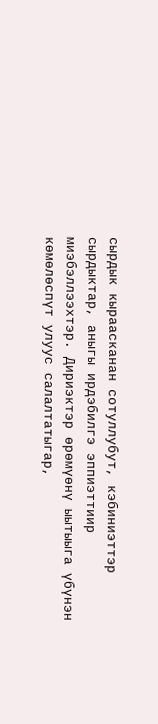сырдык кыраасканан сотуллубут, кэбиниэттэр сырдыктар, аныгы ирдэбилгэ эппиэттиир миэбэллээхтэр. Дириэктэр өрөмүөнү ыытыыга үбүнэн көмөлөспүт улуус салалтатыгар,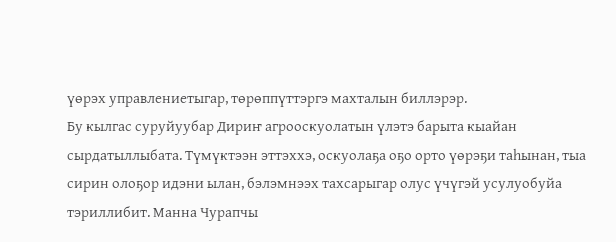үөрэх управлениетыгар, төрөппүттэргэ махталын биллэрэр.
Бу кылгас суруйуубар Дириҥ агрооскуолатын үлэтэ барыта кыайан сырдатыллыбата. Түмүктээн эттэххэ, оскуолаҕа оҕо орто үөрэҕи таһынан, тыа сирин олоҕор идэни ылан, бэлэмнээх тахсарыгар олус үчүгэй усулуобуйа тэриллибит. Манна Чурапчы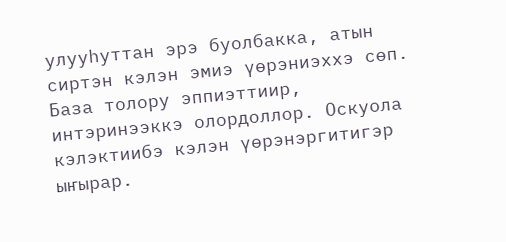улууһуттан эрэ буолбакка, атын сиртэн кэлэн эмиэ үөрэниэххэ сөп. База толору эппиэттиир, интэринээккэ олордоллор. Оскуола кэлэктиибэ кэлэн үөрэнэргитигэр ыҥырар.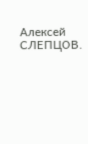Алексей СЛЕПЦОВ.